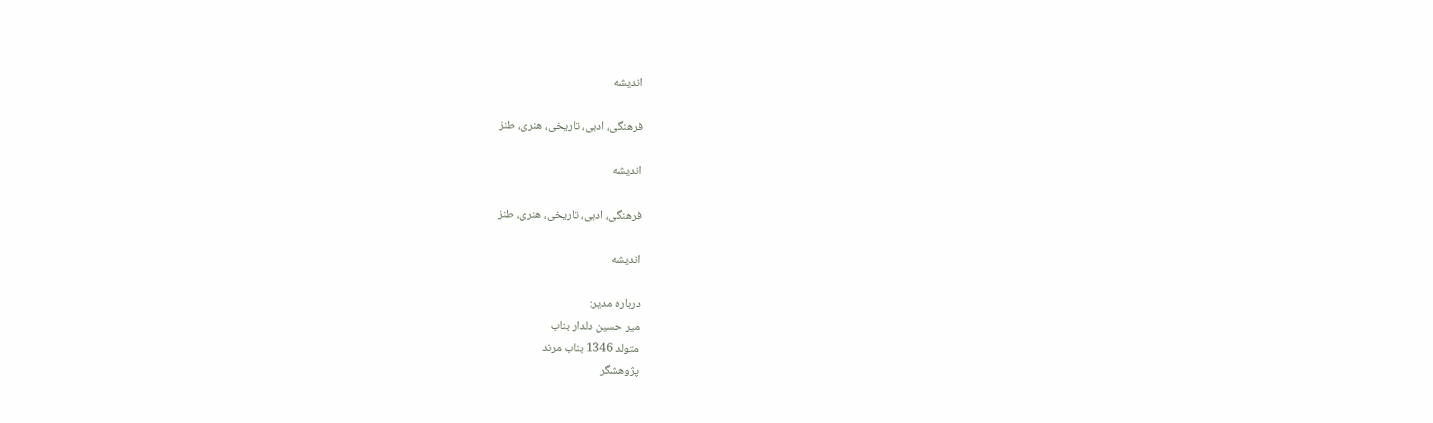اندیشه

فرهنگی، ادبی، تاریخی، هنری، طنز

اندیشه

فرهنگی، ادبی، تاریخی، هنری، طنز

اندیشه

درباره مدیر:
میر حسین دلدار بناب
متولد 1346 بناب مرند
پژوهشگر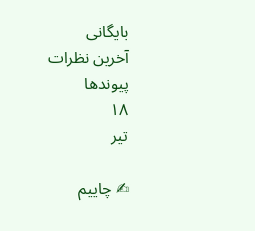بایگانی
آخرین نظرات
پیوندها
۱۸
تیر

✍ چاییم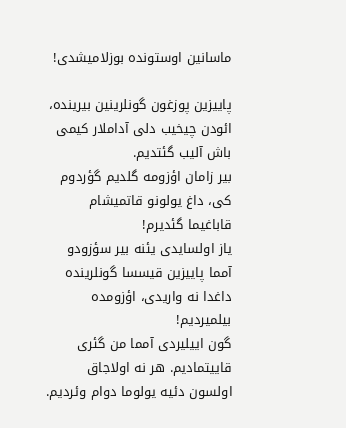ماسانین اوستونده بوزلامیشدی!

پاییزین پوزغون گونلرینین بیرینده، ائودن چیخیب دلی آداملار کیمی باش آلیب گئتدیم.
بیر زامان اؤزومه گلدیم گؤردوم کی، داغ یولونو قاتمیشام قاباغیما گئدیرم!
یاز اولسایدی یئنه بیر سؤزودو آمما پاییزین قیسسا گونلرینده داغدا نه واریدی، اؤزومده بیلمیردیم!
گون اییلیردی آمما من گئری قاییتمادیم. هر نه اولاجاق اولسون دئیه یولوما دوام وئردیم.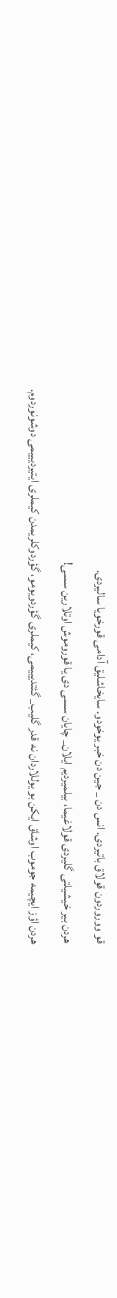قو ووروردون قولاق باتیردی. انس دن _ جین دن خبر یوخودو. سایخاشلیق آدامی قورخویا سالیردی.
هردن بیر خیشیلتی گلیردی قولاغیما، بیلمیردیم ایلان_ چایان سسی دی یا قوروموش اوتلارین سسی!
هردن اؤز ایچیمه جوموب اوشاق ایکن بو یوللاردان نه قدر گلیب_ گئتدیییمی، کیملری گؤردویومو، گؤردوکلریمدن کیملری ایتیردیییمی دوشونوردوم.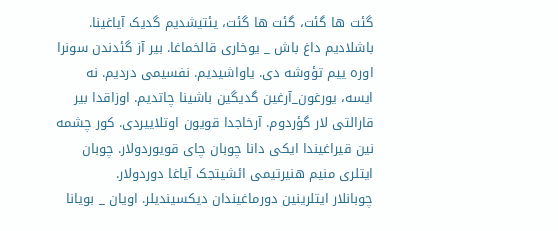گئت ها گئت، گئت ها گئت، یئتیشدیم گدیک آیاغینا. باشلادیم داغ باش _ یوخاری قالخماغا. بیر آز گئدندن سونرا اوره ییم تؤوشه دی. یاواشیدیم. نفسیمی دردیم. نه ایسه، یورغون_آرغین گدیگین باشینا چاتدیم. اوزاقدا بیر قارالتی لار گؤردوم. آرخاجدا قویون اوتلاییردی. کور چشمه نین قیراغیندا ایکی دانا چوبان چای قویوردولار. چوبان ایتلری منیم هنیرتیمی ائشیتجک آیاغا دوردولار.
چوبانلار ایتلرینین دورماغیندان دیکسیندیلر. اویان _ بویانا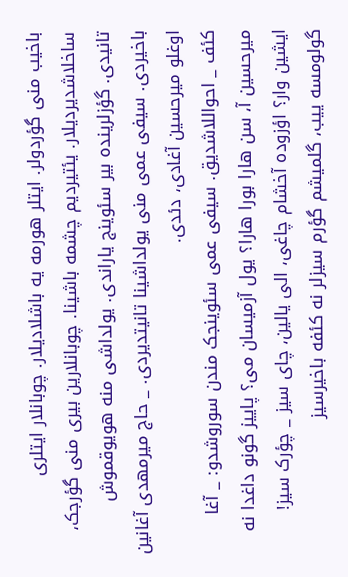باخیب منی گؤردولر. ایتلر هورمه یه باشلادیلار. چوبانلار ایتلری ساخلاشدیردیلار. یئتیردیم چشمه باشینا. چوبانلارین بیری منی گؤرجک، تانیدی. گؤزلرینده بیر سئوینج یاراندی. یولداشی منه هویوقموش باخیردی. سیفی عمی منی یولداشینا تانیتدیردی. _ حاج میرمهدی آغانین اوغلو میرحسین آغادی، دئدی.
کئف _ احواللاشدیق. سیفی عمی سئوینجک مندن سوروشدو: _ آغا میرحسین آ، سن هارا بورا هارا؟ یول آزمیسان می؟ پاییز گونو داغدا نه ایشین وار؟ اؤزوده آخشام چاغی، الی یالین، چای سیز _ چؤرک سیز!
گولومسه ییب، گلمیشم گؤرم سیزلر نه کئفه باخیرسیز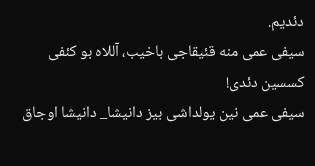دئدیم.
سیفی عمی منه قئیقاجی باخیب، آللاه بو کئفی کسسین دئدی!
سیفی عمی نین یولداشی بیز دانیشا_ دانیشا اوجاق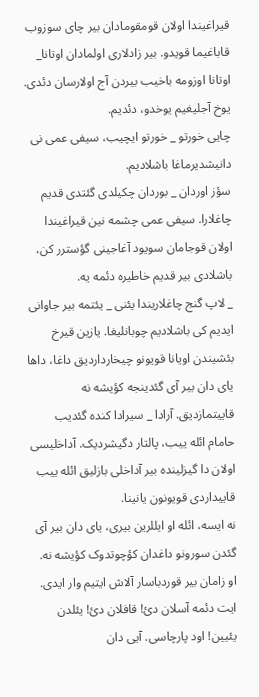قیراغیندا اولان قومقومادان بیر چای سوزوب قاباغیما قویدو. بیر زادلاری اولمادان اوتانا_ اوتانا اوزومه باخیب بیردن آج اولارسان دئدی.
یوخ آجلیغیم یوخدو، دئدیم.
چایی خورتو _ خورتو ایچیب، سیفی عمی نی دانیشدیرماغا باشلادیم.
سؤز اوردان _ بوردان چکیلدی گئتدی قدیم چاغلارا. سیفی عمی چشمه نین قیراغیندا اولان قوجامان سویود آغاجینی گؤسترر کن، باشلادی بیر قدیم خاطیره دئمه یه.
_ لاپ گنج چاغلاریندا یئنی _ یئتمه بیر جاوانی ایدیم کی باشلادیم چوبانلیغا. یازین قیرخ بئشیندن اویانا قویونو چیخارداردیق داغا، داها یای دان بیر آی گئدینجه کؤیشه نه قاییتمازدیق. آرادا _ سیرادا کنده گئدیب حامام ائله ییب، پالتار دگیشردیک. آداخلیسی اولان دا گیزلینده بیر آداخلی بازلیق ائله ییب قاییداردی قویونون یانینا.
نه ایسه، ائله او ایللرین بیری، یای دان بیر آی گئدن سورونو داغدان کؤچوتدوک کؤیشه نه. او زامان بیر قوردباسار آلاش ایتیم وار ایدی. ایت دئمه آسلان دئ! قافلان دئ! یئلدن یئیین! اود پارچاسی. آیی دان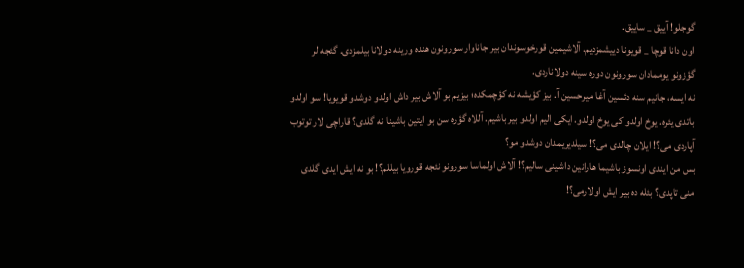گوجلو! آییق _ ساییق.
اون دانا قوچا _ قویونا دییشمزدیم. آلاشیمین قورخوسوندان بیر جاناوار سورونون هنده ورینه دولانا بیلمزدی. گئجه لر گؤزونو یوممادان سورونون دوره سینه دولاناردی.
نه ایسه، جانیم سنه دئسین آغا میرحسین آ. بیز کؤیشه نه کؤچمکده؛ بیزیم بو آلاش بیر داش اولدو دوشدو قویویا! سو اولدو باتدی یئره. یوخ اولدو کی یوخ اولدو. ایکی الیم اولدو بیر باشیم. آللاه گؤره سن بو ایتین باشینا نه گلدی؟ قاراچی لار توتوب آپاردی می؟! ایلان چالدی می؟! سیلدیریمدان دوشدو مو؟
بس من ایندی اونسوز باشیما هارانین داشینی سالیم؟! آلاش اولماسا سورونو نئجه قورویا بیللم؟! بو نه ایش ایدی گلدی منی تاپدی؟ بئله ده بیر ایش اولارمی؟!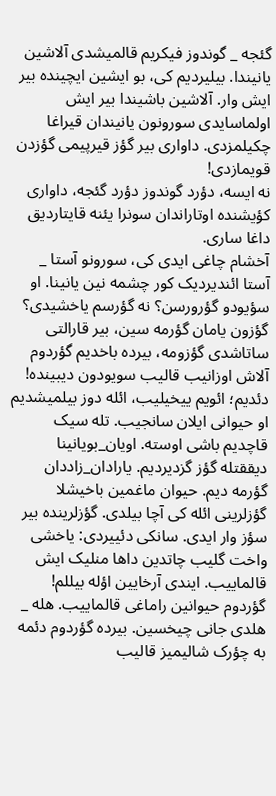گئجه _ گوندوز فیکریم قالمیشدی آلاشین یانیندا. بیلیردیم کی، بو ایشین ایچینده بیر ایش وار. آلاشین باشیندا بیر ایش اولماسایدی سورونون یانیندان قیراغا چکیلمزدی. داواری بیر گؤز قیرپیمی گؤزدن قویمازدی!
نه ایسه، دؤرد گوندوز دؤرد گئجه، داواری کؤیشنده اوتاراندان سونرا یئنه قایتاردیق داغا ساری.
آخشام چاغی ایدی کی، سورونو آستا _ آستا ائندیردیک کور چشمه نین یانینا. او سؤیودو گؤرورسن؟ نه گؤرسم یاخشیدی؟
گؤزون یامان گؤرمه سین، بیر قارالتی ساتاشدی گؤزومه، بیرده باخدیم گؤردوم آلاش اوزانیب قالیب سویودون دیبینده! دئدیم؛ ائویم ییخیلیب، ائله دوز بیلمیشدیم او حیوانی ایلان سانجیب. تله سیک قاچدیم باشی اوسته. اویان_بویانینا دیققتله گؤز گزدیردیم. یارادان_زاددان گؤرمه دیم. حیوان ماغمین باخیشلا گؤزلرینی ائله کی آچا بیلدی. گؤزلرینده بیر سؤز وار ایدی. سانکی دئییردی: یاخشی واخت گلیب چاتدین داها منلیک ایش قالماییب. ایندی آرخایین اؤله بیللم! گؤردوم حیوانین راماغی قالماییب. هله _ هلدی جانی چیخسین. بیرده گؤردوم دئمه به چؤرک شالیمیز قالیب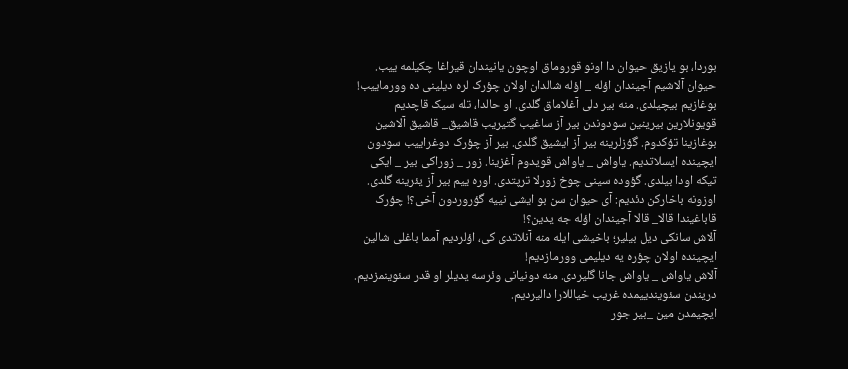بوردا، بو یازیق حیوان دا اونو قوروماق اوچون یانیندان قیراغا چکیلمه ییب. حیوان آلاشیم آجیندان اؤله _ اؤله شالدان اولان چؤرک لره دیلینی ده وورماییب! بوغازیم بیچیلدی. منه بیر دلی آغلاماق گلدی. او حالدا، تله سیک قاچدیم قویونلارین بیرینین سودوندن بیر آز ساغیب گتیریب قاشیق_ قاشیق آلاشین بوغازینا تؤکدوم. گؤزلرینه بیر آز ایشیق گلدی. بیر آز چؤرک دوغراییب سودون ایچینده ایسلاتدیم. یاواش _ یاواش قویدوم آغزینا. زور _ زوراکی بیر _ ایکی تیکه اودا بیلدی. گؤوده سینی چوخ زورلا ترپتدی. اوره ییم بیر آز یئرینه گلدی. اوزونه باخارکن دئدیم: آی حیوان سن بو ایشی نییه گؤروردون آخی؟! چؤرک قاباغیندا قالا_ قالا آجیندان اؤله جه یدین؟!
آلاش سانکی دیل بیلیر؛ باخیشی ایله منه آنلاتدی کی، اؤلردیم آمما باغلی شالین ایچینده اولان چؤره یه دیلیمی وورمازدیم!
آلاش یاواش _ یاواش جانا گلیردی. منه دونیانی وئرسه یدیلر او قدر سئوینمزدیم. دریندن سئویندییمده غریب خیاللارا دالیردیم.
ایچیمدن مین _بیر جور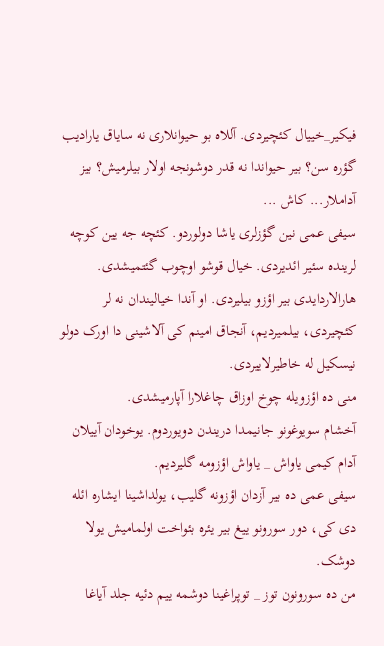فیکیر_خییال کئچیردی. آللاه بو حیوانلاری نه سایاق یارادیب گؤره سن؟ بیر حیواندا نه قدر دوشونجه اولار بیلرمیش؟ بیز آداملار... کاش ...
سیفی عمی نین گؤزلری یاشا دولوردو. کئچه جه یین کوچه لرینده سئیر ائدیردی. خیال قوشو اوچوب گئتمیشدی. هارالاردایدی بیر اؤزو بیلیردی. او آندا خیالیندان نه لر کئچیردی، بیلمیردیم، آنجاق امینم کی آلاشینی دا اورک دولو نیسکیل له خاطیرلاییردی.
منی ده اؤزویله چوخ اوزاق چاغلارا آپارمیشدی.
آخشام سویوغونو جانیمدا دریندن دویوردوم. یوخودان آییلان آدام کیمی یاواش _ یاواش اؤزومه گلیردیم.
سیفی عمی ده بیر آزدان اؤزونه گلیب، یولداشینا ایشاره ائله دی کی، دور سورونو ییغ بیر یئره بئواخت اولمامیش یولا دوشک.
من ده سورونون توز _ توپراغینا دوشمه ییم دئیه جلد آیاغا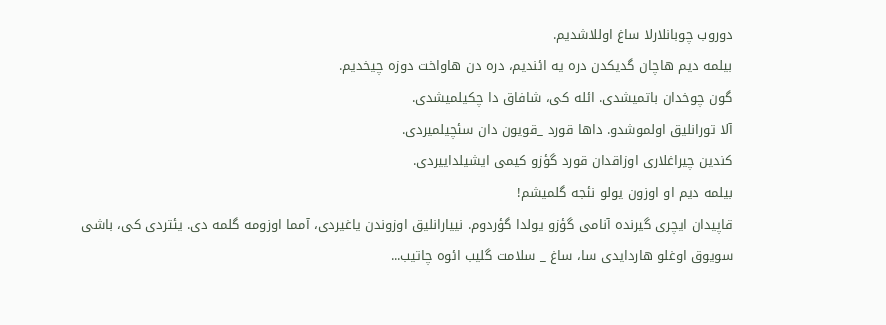دوروب چوبانلارلا ساغ اوللاشدیم.
بیلمه دیم هاچان گدیکدن دره یه ائندیم، دره دن هاواخت دوزه چیخدیم.
گون چوخدان باتمیشدی. ائله کی، شافاق دا چکیلمیشدی.
آلا تورانلیق اولموشدو. داها قورد _قویون دان سئچیلمیردی.
کندین چیراغلاری اوزاقدان قورد گؤزو کیمی ایشیلداییردی.
بیلمه دیم او اوزون یولو نئجه گلمیشم!
قاپیدان ایچری گیرنده آنامی گؤزو یولدا گؤردوم. نییارانلیق اوزوندن یاغیردی، آمما اوزومه گلمه دی. یئتردی کی، باشی سویوق اوغلو هاردایدی سا، ساغ _ سلامت گلیب ائوه چاتیب...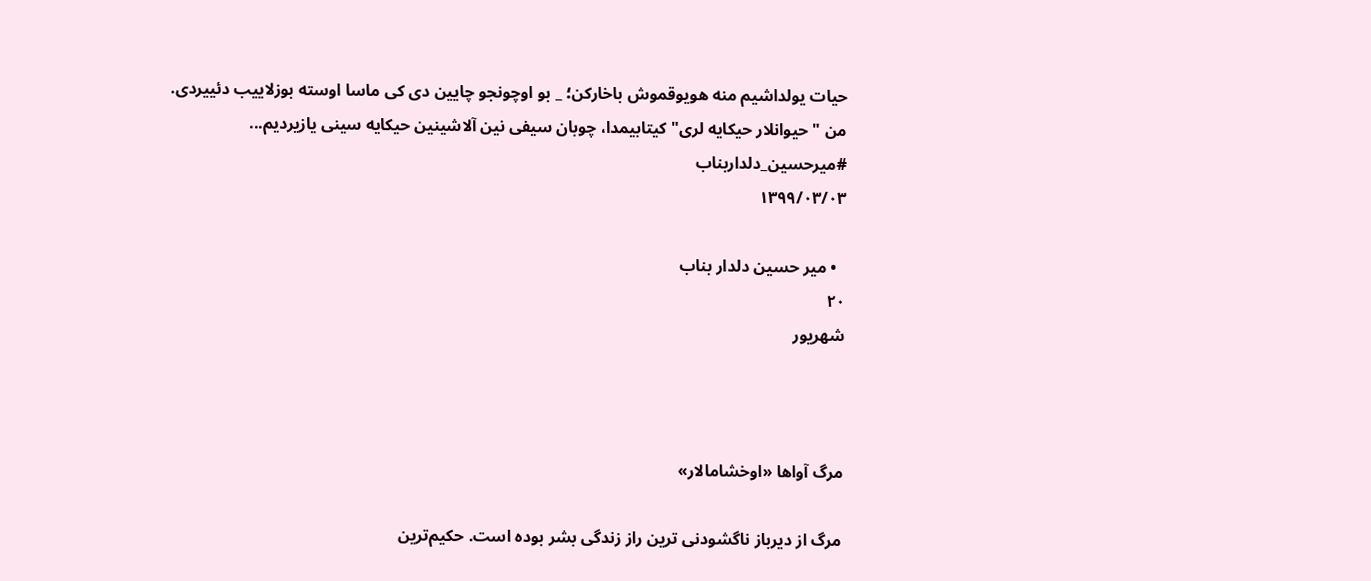حیات یولداشیم منه هویوقموش باخارکن؛ _ بو اوچونجو چایین دی کی ماسا اوسته بوزلاییب دئییردی.
من "حیوانلار حیکایه لری" کیتابیمدا، چوبان سیفی نین آلاشینین حیکایه سینی یازیردیم...
#میرحسین_دلداربناب
۱۳۹۹/۰۳/۰۳

  • میر حسین دلدار بناب
۲۰
شهریور



مرگ آواها «اوخشامالار»

مرگ از دیرباز ناگشودنی ترین راز زندگی بشر بوده است. حکیم‌ترین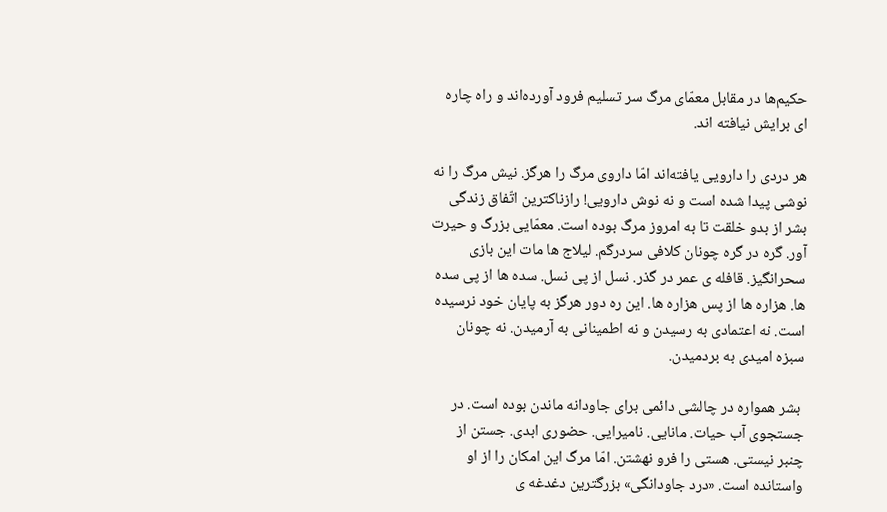حکیم‌ها در مقابل معمّای مرگ سر تسلیم فرود آورده‌اند و راه چاره ای برایش نیافته اند.

هر دردی را دارویی یافته‌اند امّا داروی مرگ را هرگز. نیش مرگ را نه نوشی پیدا شده است و نه نوش دارویی! رازناکترین اتّفاق زندگی بشر از بدو خلقت تا به امروز مرگ بوده است. معمّایی بزرگ و حیرت آور. گره در گره چونان کلافی سردرگم. لیلاج ها مات این بازی سحرانگیز. قافله ی عمر در گذر. نسل از پی نسل. سده ها از پی سده ها. هزاره ها از پس هزاره ها. این ره دور هرگز به پایان خود نرسیده است. نه اعتمادی به رسیدن و نه اطمینانی به آرمیدن. نه چونان سبزه امیدی به بردمیدن.

 بشر همواره در چالشی دائمی برای جاودانه ماندن بوده است. در جستجوی آب حیات. مانایی. نامیرایی. حضوری ابدی. جستن از چنبر نیستی. هستی را فرو نهشتن. امّا مرگ این امکان را از او واستانده است. «درد جاودانگی» بزرگترین دغدغه ی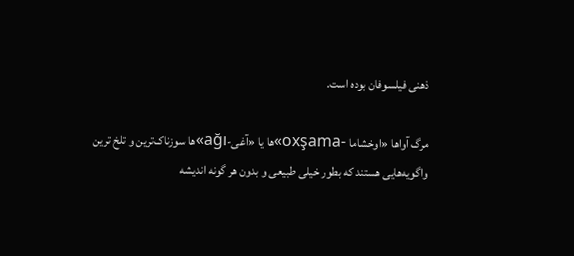ذهنی فیلسوفان بوده است.

مرگ آواها «اوخشاما -oxşama»ها یا «آغی-ağı»ها سوزناک‌ترین و تلخ ترین واگویه‌هایی هستند که بطور خیلی طبیعی و بدون هر گونه اندیشه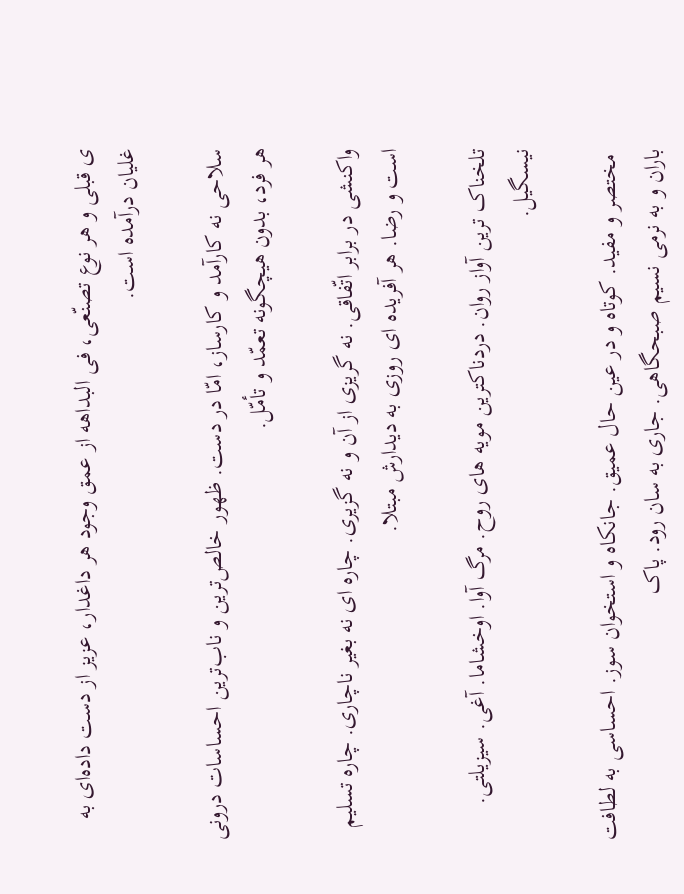ی قبلی و هر نوع تصنّعی، فی البداهه از عمق وجود هر داغدار، عزیز از دست داده‌ای به غلیان درآمده‌ است.

سلاحی نه کارآمد و کارساز، امّا در دست. ظهور خالص‌ترین و ناب‌ترین احساسات درونی هر فرد، بدون هیچگونه تعمّد و تأمّل.

واکنشی در برابر اتّفاقی. نه گریزی از آن و نه گزیری. چاره ای نه بغیر ناچاری. چاره تسلیم است و رضا. هر آفریده ای روزی به دیدارش مبتلا.

تلخناک ترین آواز روان. دردناکترین مویه های روح. مرگ آوا. اوخشاما. آغی. سیزیلتی. نیسگیل.

 مختصر و مفید. کوتاه و در عین حال عمیق. جانکاه و استخوان سوز. احساسی به لطافت باران و به نرمی نسیم صبحگاهی. جاری به سان رود. پاک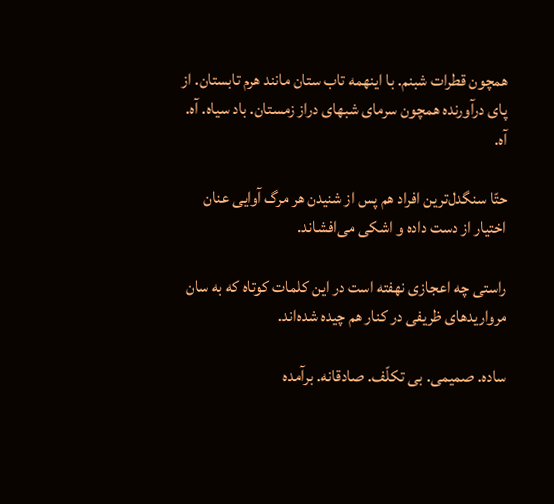همچون قطرات شبنم. با اینهمه تاب ستان مانند هرم تابستان. از پای درآورنده همچون سرمای شبهای دراز زمستان. باد سیاه. آه. آه.

حتّا سنگدل‌ترین افراد هم پس از شنیدن هر مرگ آوایی عنان اختیار از دست داده و اشکی می‌افشاند.

راستی چه اعجازی نهفته است در این کلمات کوتاه که به سان مرواریدهای ظریفی در کنار هم چیده شده‌اند.

ساده. صمیمی. بی تکلّف. صادقانه. برآمده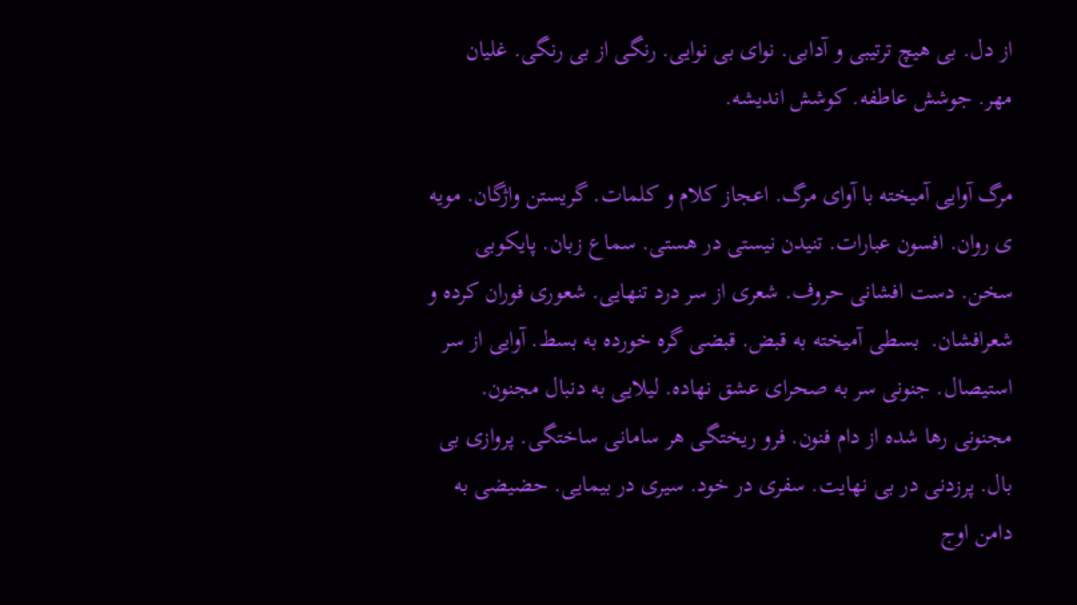از دل. بی هیچ ترتیبی و آدابی. نوای بی نوایی. رنگی از بی رنگی. غلیان مهر. جوشش عاطفه. کوشش اندیشه.

مرگ آوایی آمیخته با آوای مرگ. اعجاز کلام و کلمات. گریستن واژگان. مویه ی روان. افسون عبارات. تنیدن نیستی در هستی. سماع زبان. پایکوبی سخن. دست افشانی حروف. شعری از سر درد تنهایی. شعوری فوران کرده و شعرافشان.  بسطی آمیخته به قبض. قبضی گره خورده به بسط. آوایی از سر استیصال. جنونی سر به صحرای عشق نهاده. لیلایی به دنبال مجنون. مجنونی رها شده از دام فنون. فرو ریختگی هر سامانی ساختگی. پروازی بی بال. پرزدنی در بی نهایت. سفری در خود. سیری در بیمایی. حضیضی به دامن اوج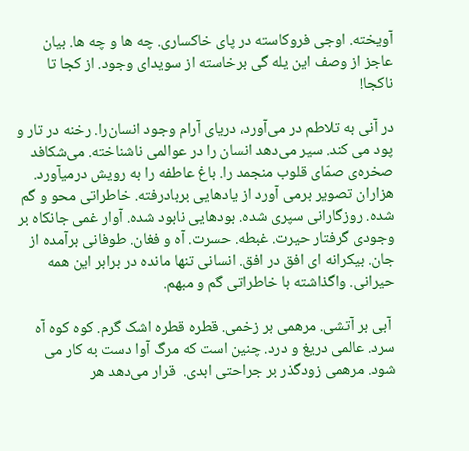آویخته. اوجی فروکاسته در پای خاکساری. چه ها و چه ها. بیان عاجز از وصف این یله گی برخاسته از سویدای وجود. از کجا تا ناکجا!

در آنی به تلاطم در می‌آورد، دریای آرام وجود انسان‌را. رخنه در تار و پود می کند. سیر می‌دهد انسان را در عوالمی ناشناخته. می‌شکافد صخره‌ی صمّای قلوب منجمد را. باغ عاطفه را به رویش درمیآورد. هزاران تصویر برمی آورد از یادهایی بربادرفته. خاطراتی محو و گم شده. روزگارانی سپری شده. بودهایی نابود شده. آوار غمی جانکاه بر وجودی گرفتار حیرت. غبطه. حسرت. آه و فغان. طوفانی برآمده از جان. بیکرانه ای افق در افق. انسانی تنها مانده در برابر این همه حیرانی. واگذاشته با خاطراتی گم و مبهم.

 آبی بر آتشی. مرهمی بر زخمی. قطره قطره اشک گرم. کوه کوه آه سرد. عالمی دریغ و درد. چنین است که مرگ آوا دست به کار می شود. مرهمی زودگذر بر جراحتی ابدی.  قرار می‌دهد هر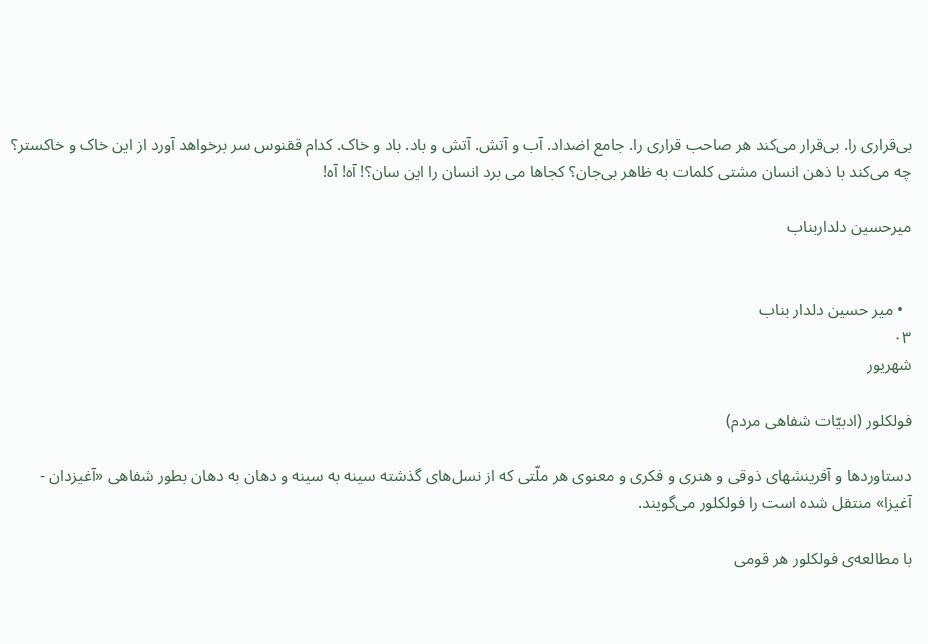بی‌قراری را. بی‌قرار می‌کند هر صاحب قراری را. جامع اضداد. آب و آتش. آتش و باد. باد و خاک. کدام ققنوس سر برخواهد آورد از این خاک و خاکستر؟ چه می‌کند با ذهن انسان مشتی کلمات به ظاهر بی‌جان؟ کجاها می برد انسان را این سان؟! آه! آه!

میرحسین دلداربناب


  • میر حسین دلدار بناب
۰۳
شهریور

فولکلور (ادبیّات شفاهی مردم)

دستاوردها و آفرینشهای ذوقی و هنری و فکری و معنوی هر ملّتی که از نسل‌های گذشته سینه به سینه و دهان به دهان بطور شفاهی «آغیزدان - آغیزا» منتقل شده است را فولکلور می‌گویند.

با مطالعه‌ی فولکلور هر قومی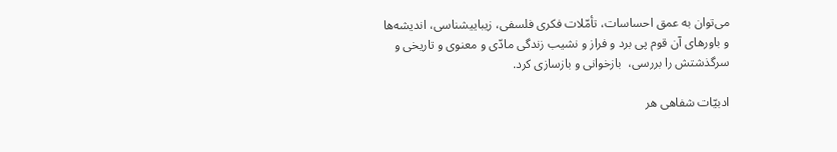می‌توان به عمق احساسات، تأمّلات فکری فلسفی، زیباییشناسی، اندیشه‌ها و باورهای آن قوم پی برد و فراز و نشیب زندگی مادّی و معنوی و تاریخی و سرگذشتش را بررسی،  بازخوانی و بازسازی کرد.

ادبیّات شفاهی هر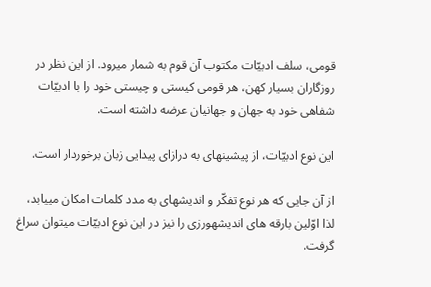قومی، سلف ادبیّات مکتوب آن قوم به شمار میرود. از این نظر در روزگاران بسیار کهن، هر قومی کیستی و چیستی خود را با ادبیّات شفاهی خود به جهان و جهانیان عرضه داشته است.

این نوع ادبیّات، از پیشینهای به درازای پیدایی زبان برخوردار است.

از آن جایی که هر نوع تفکّر و اندیشهای به مدد کلمات امکان مییابد، لذا اوّلین بارقه های اندیشهورزی را نیز در این نوع ادبیّات میتوان سراغ گرفت.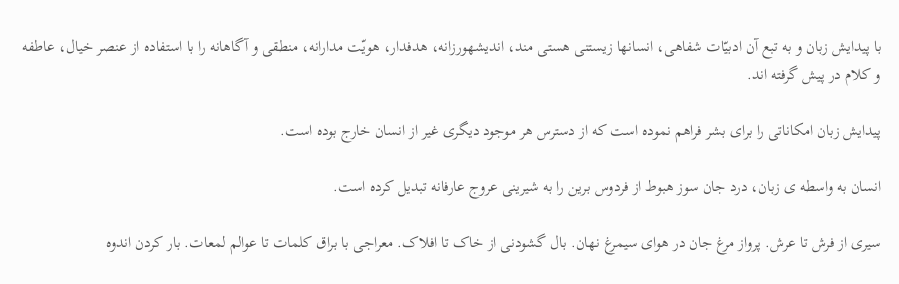با پیدایش زبان و به تبع آن ادبیّات شفاهی، انسانها زیستنی هستی مند، اندیشهورزانه، هدفدار، هویّت مدارانه، منطقی و آگاهانه را با استفاده از عنصر خیال، عاطفه و کلام در پیش گرفته اند.

پیدایش زبان امکاناتی را برای بشر فراهم نموده است که از دسترس هر موجود دیگری غیر از انسان خارج بوده است.

انسان به واسطه ی زبان، درد جان سوز هبوط از فردوس برین را به شیرینی عروج عارفانه تبدیل کرده است.

سیری از فرش تا عرش. پرواز مرغ جان در هوای سیمرغ نهان. بال گشودنی از خاک تا افلاک. معراجی با براق کلمات تا عوالم لمعات. بار کردن اندوه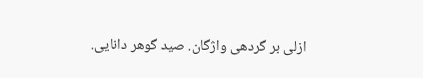ازلی بر گردهی واژگان. صید گوهر دانایی.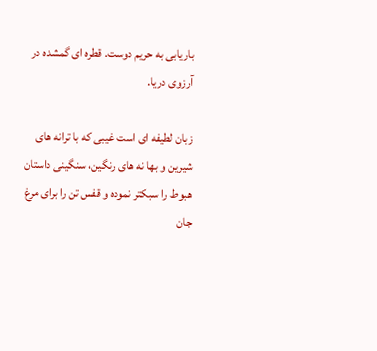باریابی به حریم دوست. قطره ای گمشده در آرزوی دریا.

زبان لطیفه ای است غیبی که با ترانه های شیرین و بها نه های رنگین، سنگینی داستان هبوط را سبکتر نموده و قفس تن را برای مرغ جان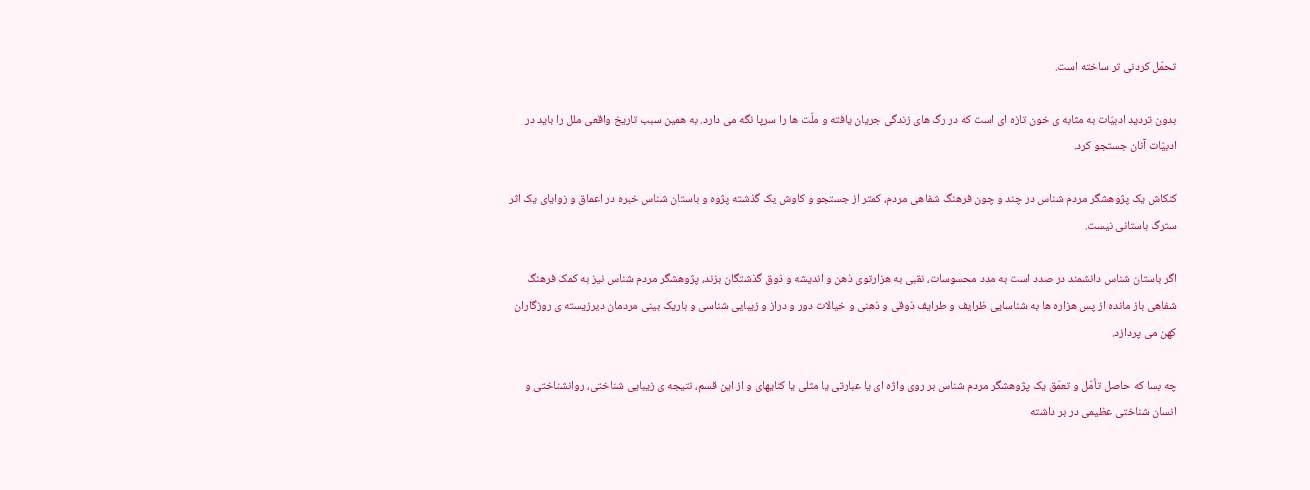تحمّل کردنی تر ساخته است.

بدون تردید ادبیّات به مثابه ی خون تازه ای است که در رگ های زندگی جریان یافته و ملّت ها را سرپا نگه می دارد. به همین سبب تاریخ واقعی ملل را باید در ادبیّات آنان جستجو کرد.

کنکاش یک پژوهشگر مردم شناس در چند و چون فرهنگ شفاهی مردم، کمتر از جستجو و کاوش یک گذشته پژوه و باستان شناس خبره در اعماق و زوایای یک اثر سترگ باستانی نیست.

اگر باستان شناس دانشمند در صدد است به مدد محسوسات، نقبی به هزارتوی ذهن و اندیشه و ذوق گذشتگان بزند، پژوهشگر مردم شناس نیز به کمک فرهنگ شفاهی باز مانده از پس هزاره ها به شناسایی ظرایف و طرایف ذوقی و ذهنی و خیالات دور و دراز و زیبایی شناسی و باریک بینی مردمان دیرزیسته ی روزگاران کهن می پردازد.

چه بسا که حاصل تأمّل و تعمّق یک پژوهشگر مردم شناس بر روی واژه ای یا عبارتی یا مثلی یا کنایهای و از این قسم، نتیجه ی زیبایی شناختی، روانشناختی و انسان شناختی عظیمی در بر داشته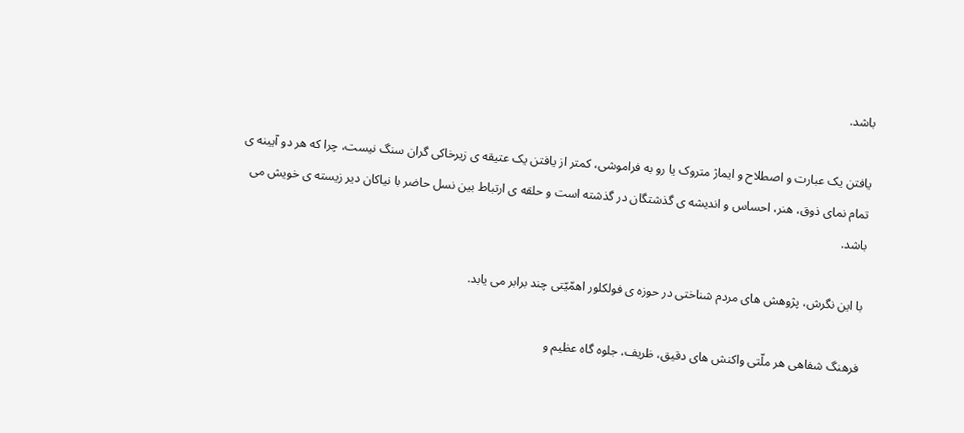باشد.

یافتن یک عبارت و اصطلاح و ایماژ متروک یا رو به فراموشی، کمتر از یافتن یک عتیقه ی زیرخاکی گران سنگ نیست، چرا که هر دو آیینه ی تمام نمای ذوق، هنر، احساس و اندیشه ی گذشتگان در گذشته است و حلقه ی ارتباط بین نسل حاضر با نیاکان دیر زیسته ی خویش می باشد.

با این نگرش، پژوهش های مردم شناختی در حوزه ی فولکلور اهمّیّتی چند برابر می یابد.

فرهنگ شفاهی هر ملّتی واکنش های دقیق، ظریف، جلوه گاه عظیم و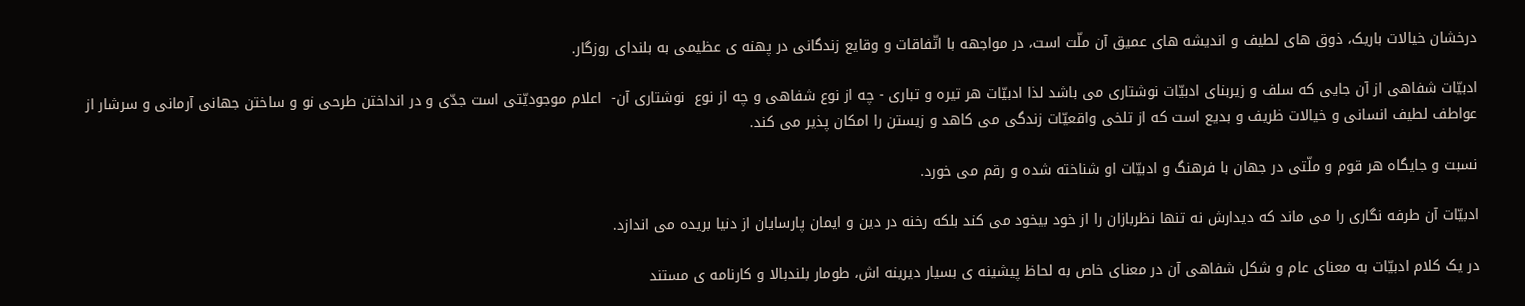درخشان خیالات باریک، ذوق های لطیف و اندیشه های عمیق آن ملّت است، در مواجهه با اتّفاقات و وقایع زندگانی در پهنه ی عظیمی به بلندای روزگار.

ادبیّات شفاهی از آن جایی که سلف و زیربنای ادبیّات نوشتاری می باشد لذا ادبیّات هر تیره و تباری - چه از نوع شفاهی و چه از نوع  نوشتاری آن-  اعلام موجودیّتی است جدّی و در انداختن طرحی نو و ساختن جهانی آرمانی و سرشار از عواطف لطیف انسانی و خیالات ظریف و بدیع است که از تلخی واقعیّات زندگی می کاهد و زیستن را امکان پذیر می کند.

نسبت و جایگاه هر قوم و ملّتی در جهان با فرهنگ و ادبیّات او شناخته شده و رقم می خورد.

ادبیّات آن طرفه نگاری را می ماند که دیدارش نه تنها نظربازان را از خود بیخود می کند بلکه رخنه در دین و ایمان پارسایان از دنیا بریده می اندازد.

در یک کلام ادبیّات به معنای عام و شکل شفاهی آن در معنای خاص به لحاظ پیشینه ی بسیار دیرینه اش، طومار بلندبالا و کارنامه ی مستند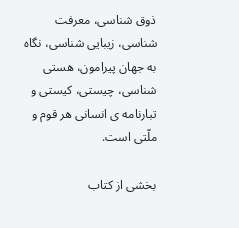ذوق شناسی، معرفت شناسی، زیبایی شناسی، نگاه به جهان پیرامون، هستی شناسی، چیستی، کیستی و تبارنامه ی انسانی هر قوم و ملّتی است.

بخشی از کتاب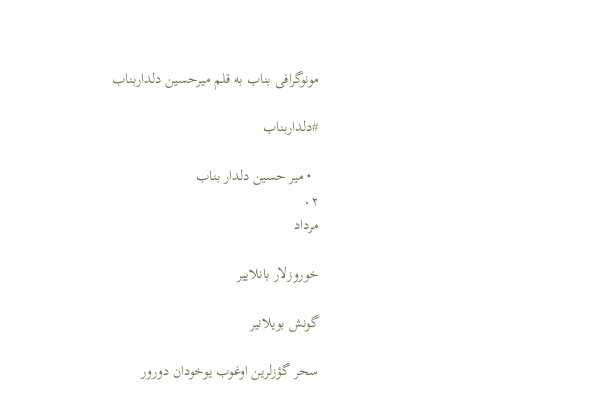مونوگرافی بناب به قلم میرحسین دلداربناب

#دلداربناب

  • میر حسین دلدار بناب
۰۲
مرداد

خوروزلار بانلاییر

گونش بویلانیر

سحر گؤزلرین اوغوب یوخودان دورور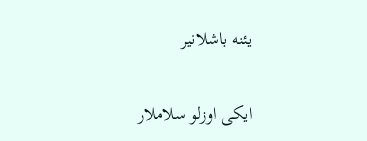یئنه باشلانیر

ایکی اوزلو سلاملار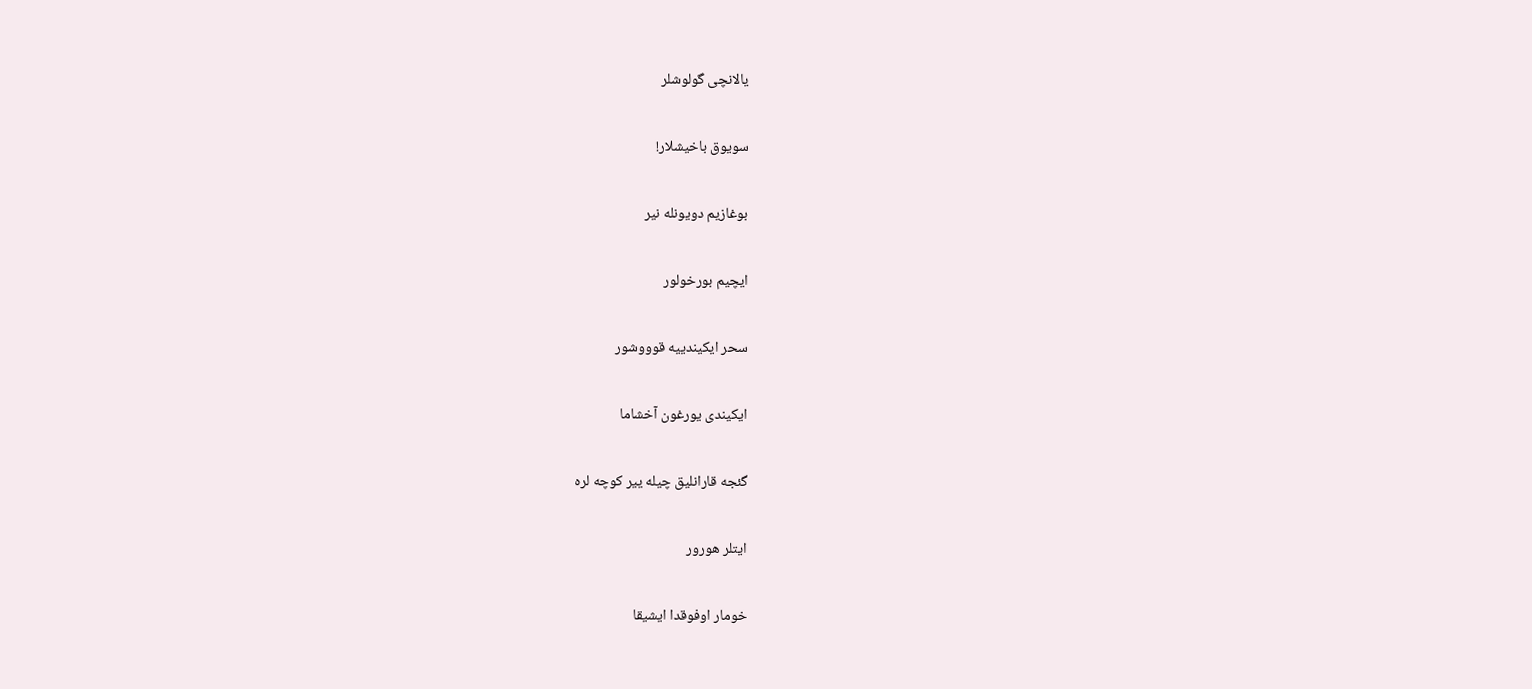یالانچی گولوشلر

سویوق باخیشلار!

بوغازیم دویونله نیر

ایچیم بورخولور

سحر ایکیندییه قوووشور

ایکیندی یورغون آخشاما

گئجه قارانلیق چیله ییر کوچه لره

ایتلر هورور

خومار اوفوقدا ایشیقا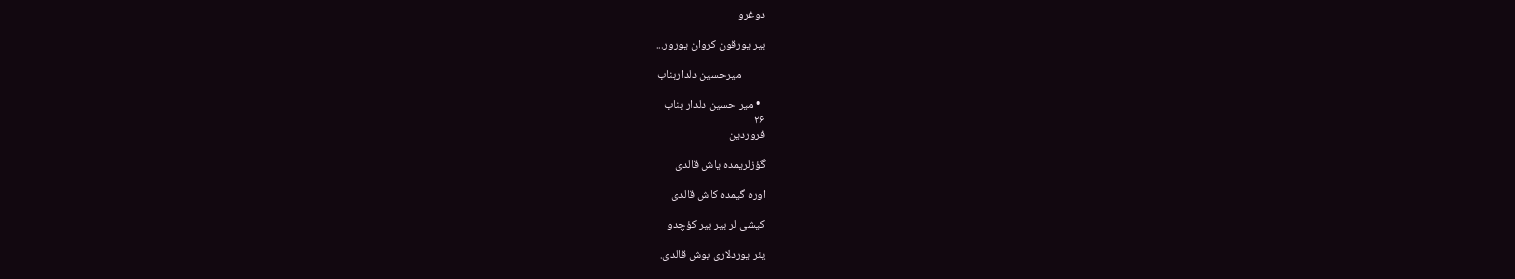دوغرو

بیر یورقون کروان یورور...

         میرحسین دلداربناب

  • میر حسین دلدار بناب
۲۶
فروردين

گؤزلریمده یاش قالدی

اوره گیمده کاش قالدی

کیشی لر بیر بیر کؤچدو

یئر یوردلاری بوش قالدی.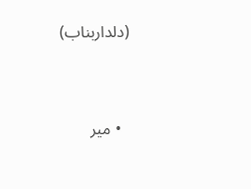(دلداربناب)


  • میر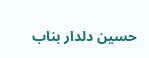حسین دلدار بناب